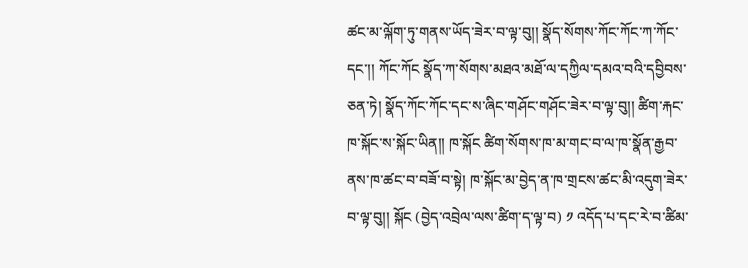ཚང་མ་ལྐོག་ཏུ་གནས་ཡོད་ཟེར་བ་ལྟ་བུ།། སྣོད་སོགས་ཀོང་ཀོང་ཀ་ཀོང་དང་།། ཀོང་ཀོང སྣོད་ཀ་སོགས་མཐའ་མཐོ་ལ་དཀྱིལ་དམའ་བའི་དབྱིབས་ཅན་ཏེ། སྣོད་ཀོང་ཀོང་དང་ས་ཞིང་གཤོང་གཤོང་ཟེར་བ་ལྟ་བུ།། ཚིག་རྐང་ཁ་སྐོང་ས་སྐོང་ཡིན།། ཁ་སྐོང ཚིག་སོགས་ཁ་མ་གང་བ་ལ་ཁ་སྣོན་རྒྱབ་ནས་ཁ་ཚང་བ་བཟོ་བ་སྟེ། ཁ་སྐོང་མ་བྱེད་ན་ཁ་གྲངས་ཚང་མི་འདུག་ཟེར་བ་ལྟ་བུ།། སྐོང (བྱེད་འབྲེལ་ལས་ཚིག་ད་ལྟ་བ) ༡ འདོད་པ་དང་རེ་བ་ཚིམ་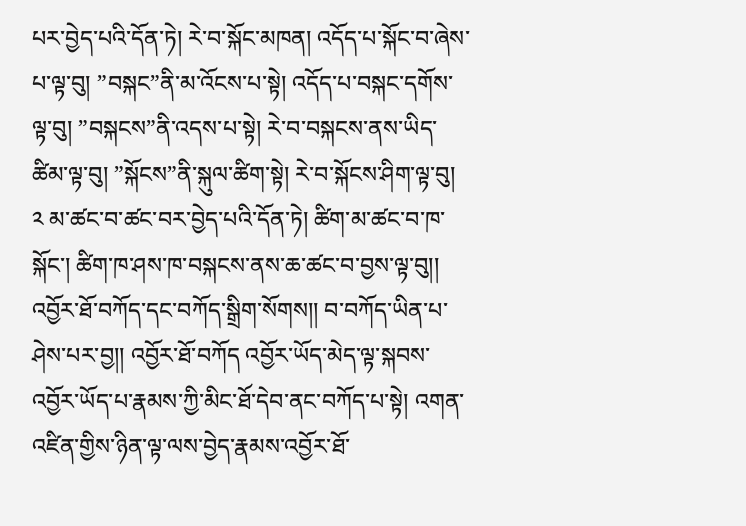པར་བྱེད་པའི་དོན་ཏེ། རེ་བ་སྐོང་མཁན། འདོད་པ་སྐོང་བ་ཞེས་པ་ལྟ་བུ། ”བསྐང”ནི་མ་འོངས་པ་སྟེ། འདོད་པ་བསྐང་དགོས་ལྟ་བུ། ”བསྐངས”ནི་འདས་པ་སྟེ། རེ་བ་བསྐངས་ནས་ཡིད་ཚིམ་ལྟ་བུ། ”སྐོངས”ནི་སྐུལ་ཚིག་སྟེ། རེ་བ་སྐོངས་ཤིག་ལྟ་བུ། ༢ མ་ཚང་བ་ཚང་བར་བྱེད་པའི་དོན་ཏེ། ཚིག་མ་ཚང་བ་ཁ་སྐོང་། ཚིག་ཁ་ཤས་ཁ་བསྐངས་ནས་ཆ་ཚང་བ་བྱས་ལྟ་བུ།། འབྱོར་ཐོ་བཀོད་དང་བཀོད་སྒྲིག་སོགས།། བ་བཀོད་ཡིན་པ་ཤེས་པར་བྱ།། འབྱོར་ཐོ་བཀོད འབྱོར་ཡོད་མེད་ལྟ་སྐབས་འབྱོར་ཡོད་པ་རྣམས་ཀྱི་མིང་ཐོ་དེབ་ནང་བཀོད་པ་སྟེ། འགན་འཛིན་གྱིས་ཉིན་ལྟ་ལས་བྱེད་རྣམས་འབྱོར་ཐོ་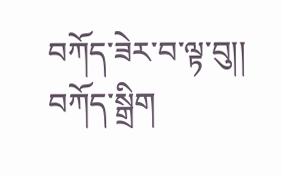བཀོད་ཟེར་བ་ལྟ་བུ།། བཀོད་སྒྲིག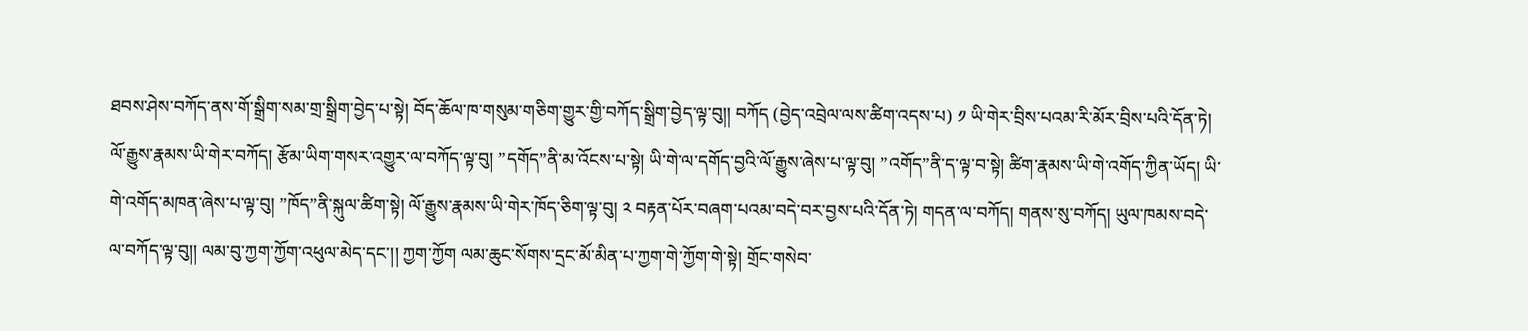ཐབས་ཤེས་བཀོད་ནས་གོ་སྒྲིག་སམ་གྲ་སྒྲིག་བྱེད་པ་སྟེ། བོད་ཆོལ་ཁ་གསུམ་གཅིག་གྱུར་གྱི་བཀོད་སྒྲིག་བྱེད་ལྟ་བུ།། བཀོད (བྱེད་འབྲེལ་ལས་ཚིག་འདས་པ) ༡ ཡི་གེར་བྲིས་པའམ་རི་མོར་བྲིས་པའི་དོན་ཏེ། ལོ་རྒྱུས་རྣམས་ཡི་གེར་བཀོད། རྩོམ་ཡིག་གསར་འགྱུར་ལ་བཀོད་ལྟ་བུ། ”དགོད”ནི་མ་འོངས་པ་སྟེ། ཡི་གེ་ལ་དགོད་བྱའི་ལོ་རྒྱུས་ཞེས་པ་ལྟ་བུ། ”འགོད”ནི་ད་ལྟ་བ་སྟེ། ཚིག་རྣམས་ཡི་གེ་འགོད་ཀྱིན་ཡོད། ཡི་གེ་འགོད་མཁན་ཞེས་པ་ལྟ་བུ། ”ཁོད”ནི་སྐུལ་ཚིག་སྟེ། ལོ་རྒྱུས་རྣམས་ཡི་གེར་ཁོད་ཅིག་ལྟ་བུ། ༢ བརྟན་པོར་བཞག་པའམ་བདེ་བར་བྱས་པའི་དོན་ཏེ། གདན་ལ་བཀོད། གནས་སུ་བཀོད། ཡུལ་ཁམས་བདེ་ལ་བཀོད་ལྟ་བུ།། ལམ་བུ་ཀྱག་ཀྱོག་འཕུལ་མེད་དང་།། ཀྱག་ཀྱོག ལམ་ཆུང་སོགས་དྲང་མོ་མིན་པ་ཀྱག་གེ་ཀྱོག་གེ་སྟེ། གྲོང་གསེབ་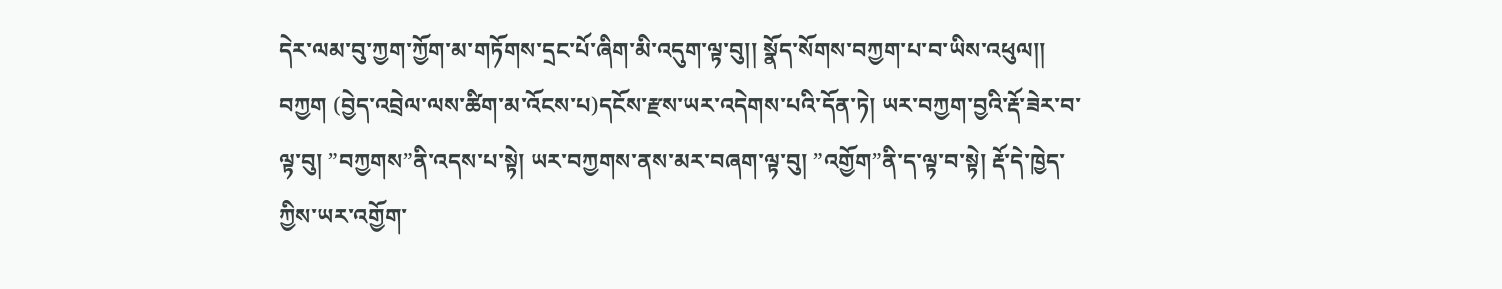དེར་ལམ་བུ་ཀྱག་ཀྱོག་མ་གཏོགས་དྲང་པོ་ཞིག་མི་འདུག་ལྟ་བུ།། སྣོད་སོགས་བཀྱག་པ་བ་ཡིས་འཕུལ།། བཀྱག (བྱེད་འབྲེལ་ལས་ཚིག་མ་འོངས་པ)དངོས་རྫས་ཡར་འདེགས་པའི་དོན་ཏེ། ཡར་བཀྱག་བྱའི་རྡོ་ཟེར་བ་ལྟ་བུ། ”བཀྱགས”ནི་འདས་པ་སྟེ། ཡར་བཀྱགས་ནས་མར་བཞག་ལྟ་བུ། ”འགྱོག”ནི་ད་ལྟ་བ་སྟེ། རྡོ་དེ་ཁྱེད་ཀྱིས་ཡར་འགྱོག་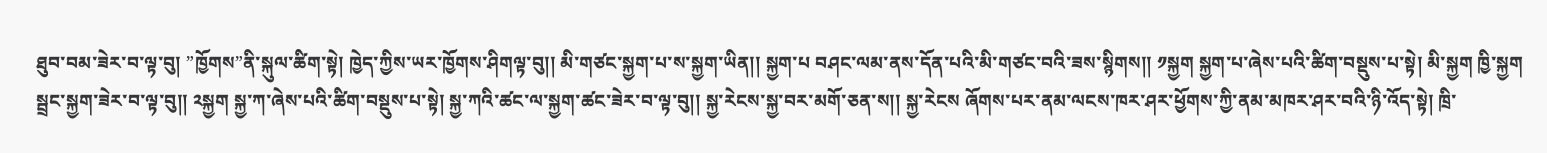ཐུབ་བམ་ཟེར་བ་ལྟ་བུ། ”ཁྱོགས”ནི་སྐུལ་ཚིག་སྟེ། ཁྱེད་ཀྱིས་ཡར་ཁྱོགས་ཤིགལྟ་བུ།། མི་གཙང་སྐྱག་པ་ས་སྐྱག་ཡིན།། སྐྱག་པ བཤང་ལམ་ནས་དོན་པའི་མི་གཙང་བའི་ཟས་སྙིགས།། ༡སྐྱག སྐྱག་པ་ཞེས་པའི་ཚིག་བསྡུས་པ་སྟེ། མི་སྐྱག ཁྱི་སྐྱག སྦྲང་སྐྱག་ཟེར་བ་ལྟ་བུ།། ༢སྐྱག སྐྱ་ཀ་ཞེས་པའི་ཚིག་བསྡུས་པ་སྟེ། སྐྱ་ཀའི་ཚང་ལ་སྐྱག་ཚང་ཟེར་བ་ལྟ་བུ།། སྐྱ་རེངས་སྐྱ་བར་མགོ་ཅན་ས།། སྐྱ་རེངས ཞོགས་པར་ནམ་ལངས་ཁར་ཤར་ཕྱོགས་ཀྱི་ནམ་མཁར་ཤར་བའི་ཉི་འོད་སྟེ། ཁྲི་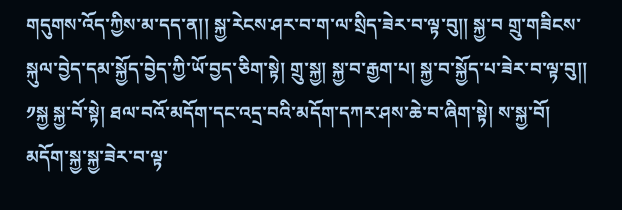གདུགས་འོད་ཀྱིས་མ་དད་ན།། སྐྱ་རེངས་ཤར་བ་ག་ལ་སྲིད་ཟེར་བ་ལྟ་བུ།། སྐྱ་བ གྲུ་གཟིངས་སྐུལ་བྱེད་དམ་སྐྱོད་བྱེད་ཀྱི་ཡོ་བྱད་ཅིག་སྟེ། གྲུ་སྐྱ། སྐྱ་བ་རྒྱག་པ། སྐྱ་བ་སྐྱོད་པ་ཟེར་བ་ལྟ་བུ།། ༡སྐྱ སྐྱ་བོ་སྟེ། ཐལ་བའོ་མདོག་དང་འདྲ་བའི་མདོག་དཀར་ཤས་ཆེ་བ་ཞིག་སྟེ། ས་སྐྱ་བོ། མདོག་སྐྱ་སྐྱ་ཟེར་བ་ལྟ་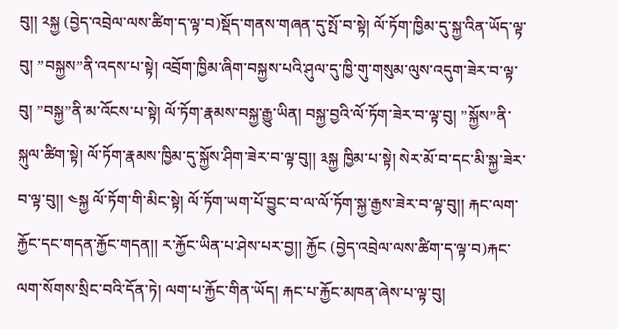བུ།། ༢སྐྱ (བྱེད་འབྲེལ་ལས་ཚིག་ད་ལྟ་བ)སྡོད་གནས་གཞན་དུ་སྤོ་བ་སྟེ། ལོ་ཏོག་ཁྱིམ་དུ་སྐྱ་འིན་ཡོད་ལྟ་བུ། ”བསྐྱས”ནི་འདས་པ་སྟེ། འབྲོག་ཁྱིམ་ཞིག་བསྐྱས་པའི་ཤུལ་དུ་ཁྱི་གུ་གསུམ་ལུས་འདུག་ཟེར་བ་ལྟ་བུ། ”བསྐྱ”ནི་མ་འོངས་པ་སྟེ། ལོ་ཏོག་རྣམས་བསྐྱ་རྒྱུ་ཡིན། བསྐྱ་བྱའི་ལོ་ཏོག་ཟེར་བ་ལྟ་བུ། ”སྐྱོས”ནི་སྐུལ་ཚིག་སྟེ། ལོ་ཏོག་རྣམས་ཁྱིམ་དུ་སྐྱོས་ཤིག་ཟེར་བ་ལྟ་བུ།། ༣སྐྱ ཁྱིམ་པ་སྟེ། སེར་མོ་བ་དང་མི་སྐྱ་ཟེར་བ་ལྟ་བུ།། ༤སྐྱ ལོ་ཏོག་གི་མིང་སྟེ། ལོ་ཏོག་ཡག་པོ་བྱུང་བ་ལ་ལོ་ཏོག་སྐྱ་རྒྱས་ཟེར་བ་ལྟ་བུ།། རྐང་ལག་རྐྱོང་དང་གདན་རྐྱོང་གདན།། ར་རྐྱོང་ཡིན་པ་ཤེས་པར་བྱ།། རྐྱོང (བྱེད་འབྲེལ་ལས་ཚིག་ད་ལྟ་བ)རྐང་ལག་སོགས་སྲིང་བའི་དོན་ཏེ། ལག་པ་རྐྱོང་གིན་ཡོད། རྐང་པ་རྐྱོང་མཁན་ཞེས་པ་ལྟ་བུ།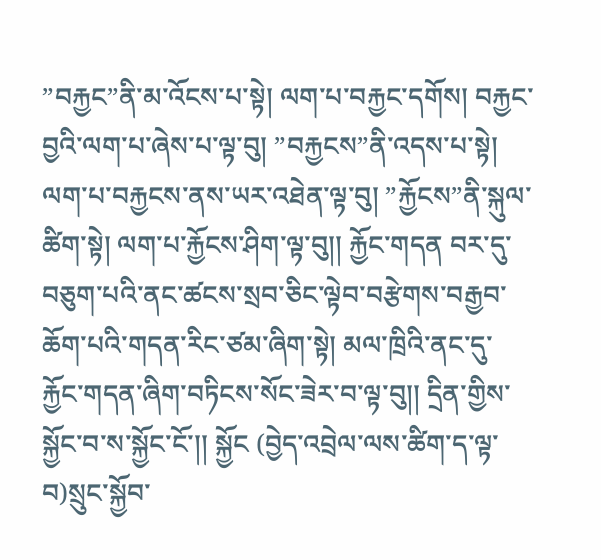”བརྐྱང”ནི་མ་འོངས་པ་སྟེ། ལག་པ་བརྐྱང་དགོས། བརྐྱང་བྱའི་ལག་པ་ཞེས་པ་ལྟ་བུ། ”བརྐྱངས”ནི་འདས་པ་སྟེ། ལག་པ་བརྐྱངས་ནས་ཡར་འཐེན་ལྟ་བུ། ”རྐྱོངས”ནི་སྐུལ་ཚིག་སྟེ། ལག་པ་རྐྱོངས་ཤིག་ལྟ་བུ།། རྐྱོང་གདན བར་དུ་བཅུག་པའི་ནང་ཚངས་སྲབ་ཅིང་ལྟེབ་བརྩེགས་བརྒྱབ་ཆོག་པའི་གདན་རིང་ཙམ་ཞིག་སྟེ། མལ་ཁྲིའི་ནང་དུ་རྐྱོང་གདན་ཞིག་བཏིངས་སོང་ཟེར་བ་ལྟ་བུ།། དྲིན་གྱིས་སྐྱོང་བ་ས་སྐྱོང་ངོ་།། སྐྱོང (བྱེད་འབྲེལ་ལས་ཚིག་ད་ལྟ་བ)སྲུང་སྐྱོབ་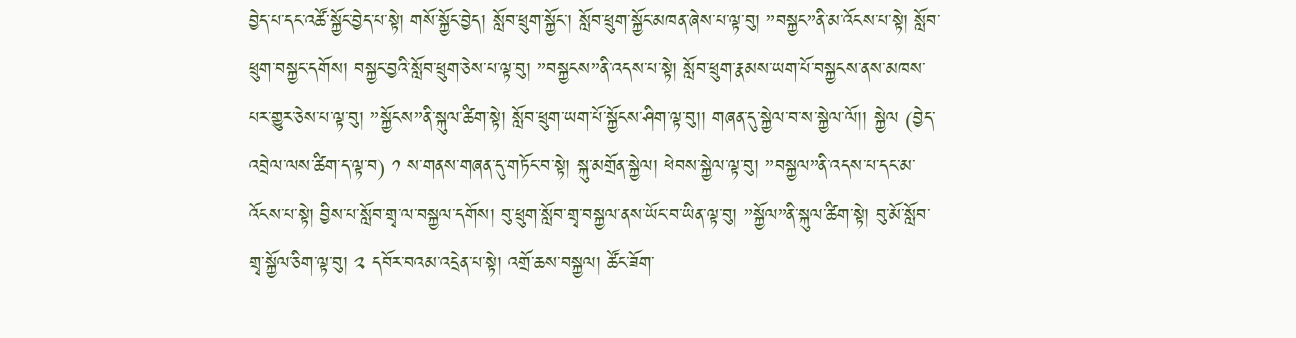བྱེད་པ་དང་འཚོ་སྐྱོང་བྱེད་པ་སྟེ། གསོ་སྐྱོང་བྱེད། སློབ་ཕྲུག་སྐྱོང་། སློབ་ཕྲུག་སྐྱོང་མཁན་ཞེས་པ་ལྟ་བུ། ”བསྐྱང”ནི་མ་འོངས་པ་སྟེ། སློབ་ཕྲུག་བསྐྱང་དགོས། བསྐྱང་བྱའི་སློབ་ཕྲུག་ཅེས་པ་ལྟ་བུ། ”བསྐྱངས”ནི་འདས་པ་སྟེ། སློབ་ཕྲུག་རྣམས་ཡག་པོ་བསྐྱངས་ནས་མཁས་པར་གྱུར་ཅེས་པ་ལྟ་བུ། ”སྐྱོངས”ནི་སྐུལ་ཚིག་སྟེ། སློབ་ཕྲུག་ཡག་པོ་སྐྱོངས་ཤིག་ལྟ་བུ།། གཞན་དུ་སྐྱེལ་བ་ས་སྐྱེལ་ལོ།། སྐྱེལ (བྱེད་འབྲེལ་ལས་ཚིག་ད་ལྟ་བ) ༡ ས་གནས་གཞན་དུ་གཏོང་བ་སྟེ། སྐུ་མགྲོན་སྐྱེལ། ཕེབས་སྐྱེལ་ལྟ་བུ། ”བསྐྱལ”ནི་འདས་པ་དང་མ་འོངས་པ་སྟེ། བྱིས་པ་སློབ་གྲྭ་ལ་བསྐྱལ་དགོས། བུ་ཕྲུག་སློབ་གྲྭ་བསྐྱལ་ནས་ཡོང་བ་ཡིན་ལྟ་བུ། ”སྐྱོལ”ནི་སྐུལ་ཚིག་སྟེ། བུ་མོ་སློབ་གྲྭ་སྐྱོལ་ཅིག་ལྟ་བུ། ༢ དབོར་བའམ་འདྲེན་པ་སྟེ། འགྲོ་ཆས་བསྐྱལ། ཚོང་ཟོག་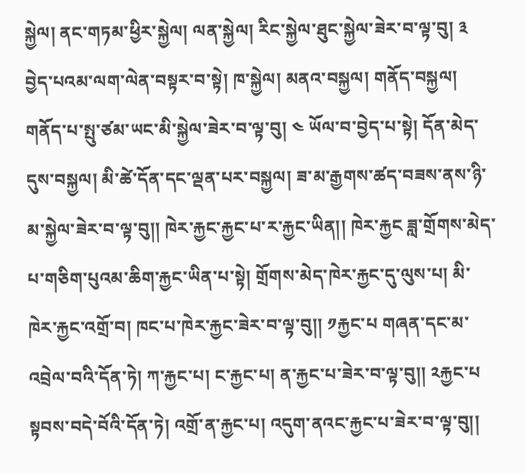སྐྱེལ། ནང་གཏམ་ཕྱིར་སྐྱེལ། ལན་སྐྱེལ། རིང་སྐྱེལ་ཐུང་སྐྱེལ་ཟེར་བ་ལྟ་བུ། ༣ བྱེད་པའམ་ལག་ལེན་བསྟར་བ་སྟེ། ཁ་སྐྱེལ། མནའ་བསྐྱལ། གནོད་བསྐྱལ། གནོད་པ་སྤུ་ཙམ་ཡང་མི་སྐྱེལ་ཟེར་བ་ལྟ་བུ། ༤ ཡོལ་བ་བྱེད་པ་སྟེ། དོན་མེད་དུས་བསྐྱལ། མི་ཚེ་དོན་དང་ལྡན་པར་བསྐྱལ། ཟ་མ་རྒྱགས་ཚད་བཟས་ནས་ཉི་མ་སྐྱེལ་ཟེར་བ་ལྟ་བུ།། ཁེར་རྐྱང་རྐྱང་པ་ར་རྐྱང་ཡིན།། ཁེར་རྐྱང ཟླ་གྲོགས་མེད་པ་གཅིག་པུའམ་ཆིག་རྐྱང་ཡིན་པ་སྟེ། གྲོགས་མེད་ཁེར་རྐྱང་དུ་ལུས་པ། མི་ཁེར་རྐྱང་འགྲོ་བ། ཁང་པ་ཁེར་རྐྱང་ཟེར་བ་ལྟ་བུ།། ༡རྐྱང་པ གཞན་དང་མ་འབྲེལ་བའི་དོན་ཏེ། ཀ་རྐྱང་པ། ང་རྐྱང་པ། ན་རྐྱང་པ་ཟེར་བ་ལྟ་བུ།། ༢རྐྱང་པ སྟབས་བདེ་བོའི་དོན་ཏེ། འགྲོ་ན་རྐྱང་པ། འདུག་ནའང་རྐྱང་པ་ཟེར་བ་ལྟ་བུ།།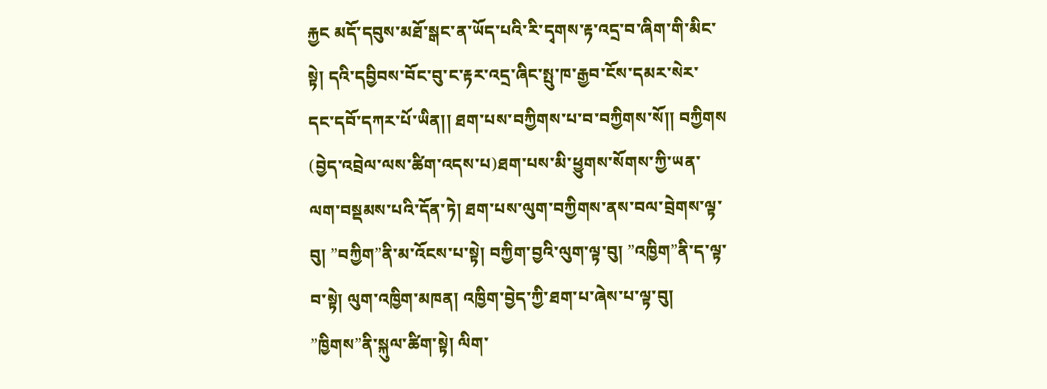རྐྱང མདོ་དབུས་མཐོ་སྒང་ན་ཡོད་པའི་རི་དྭགས་རྟ་འདྲ་བ་ཞིག་གི་མིང་སྟེ། དའི་དབྱིབས་བོང་བུ་ང་རྟར་འདྲ་ཞིང་སྤུ་ཁ་རྒྱབ་ངོས་དམར་སེར་དང་དབོ་དཀར་པོ་ཡིན།། ཐག་པས་བཀྱིགས་པ་བ་བཀྱིགས་སོ།། བཀྱིགས (བྱེད་འབྲེལ་ལས་ཚིག་འདས་པ)ཐག་པས་མི་ཕྱུགས་སོགས་ཀྱི་ཡན་ལག་བསྡམས་པའི་དོན་ཏེ། ཐག་པས་ལུག་བཀྱིགས་ནས་བལ་བྲེགས་ལྟ་བུ། ”བཀྱིག”ནི་མ་འོངས་པ་སྟེ། བཀྱིག་བྱའི་ལུག་ལྟ་བུ། ”འཁྱིག”ནི་ད་ལྟ་བ་སྟེ། ལུག་འཁྱིག་མཁན། འཁྱིག་བྱེད་ཀྱི་ཐག་པ་ཞེས་པ་ལྟ་བུ། ”ཁྱིགས”ནི་སྐུལ་ཚིག་སྟེ། ལིག་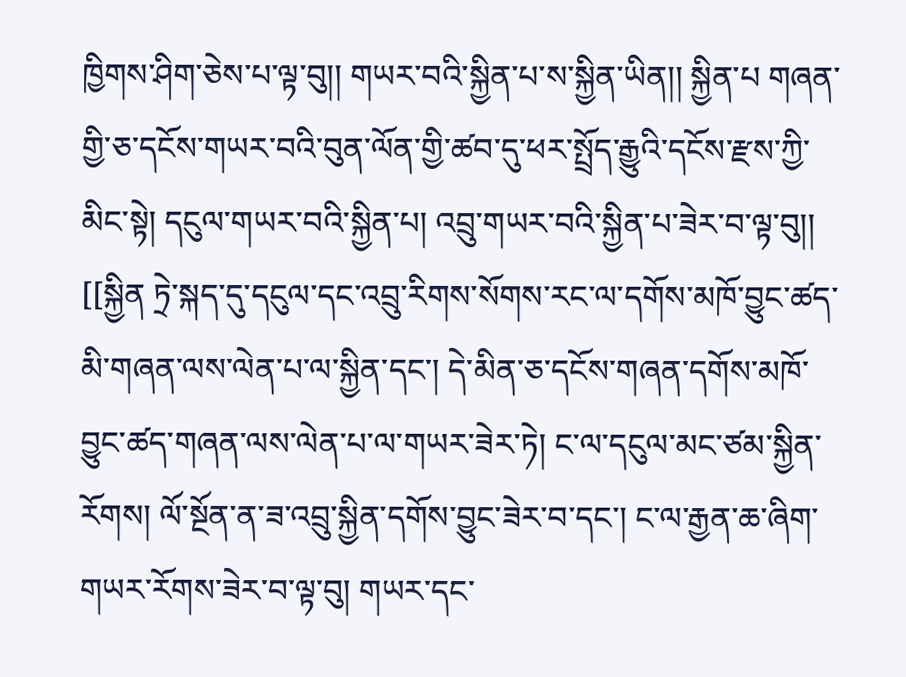ཁྱིགས་ཤིག་ཅེས་པ་ལྟ་བུ།། གཡར་བའི་སྐྱིན་པ་ས་སྐྱིན་ཡིན།། སྐྱིན་པ གཞན་གྱི་ཅ་དངོས་གཡར་བའི་བུན་ལོན་གྱི་ཚབ་དུ་ཕར་སྤྲོད་རྒྱུའི་དངོས་རྫས་ཀྱི་མིང་སྟེ། དངུལ་གཡར་བའི་སྐྱིན་པ། འབྲུ་གཡར་བའི་སྐྱིན་པ་ཟེར་བ་ལྟ་བུ།། [[སྐྱིན ཏྲེ་སྐད་དུ་དངུལ་དང་འབྲུ་རིགས་སོགས་རང་ལ་དགོས་མཁོ་བྱུང་ཚད་མི་གཞན་ལས་ལེན་པ་ལ་སྐྱིན་དང་། དེ་མིན་ཅ་དངོས་གཞན་དགོས་མཁོ་བྱུང་ཚད་གཞན་ལས་ལེན་པ་ལ་གཡར་ཟེར་ཏེ། ང་ལ་དངུལ་མང་ཙམ་སྐྱིན་རོགས། ལོ་སྔོན་ན་ཟ་འབྲུ་སྐྱིན་དགོས་བྱུང་ཟེར་བ་དང་། ང་ལ་རྒྱན་ཆ་ཞིག་གཡར་རོགས་ཟེར་བ་ལྟ་བུ། གཡར་དང་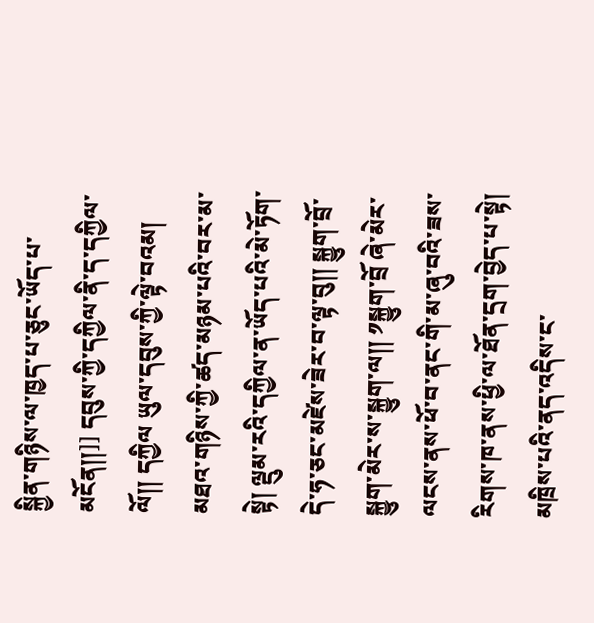སྐྱིན་གཉིས་ལ་ཁྱད་པ་ཅུང་ཡོད་པ་མངོན།།]] དབུས་ཀྱི་དཀྱིལ་ནི་ད་དཀྱིལ་ལོ།། དཀྱིལ ཡུལ་དབུས་ཀྱི་ལྟེ་བའམ། མཐའ་གཉིས་ཀྱི་ཚད་མཉམ་པའི་བར་མ་སྟེ། ལྡུམ་རའི་དཀྱིལ་ན་ཡོད་པའི་མེ་ཏོག་དེ་ཧ་ཅང་མཛེས་ཟེར་བ་ལྟ་བུ།། སྐྱུག་བྲོ་སྐྱུག་མེར་ས་སྐྱུག་ལ།། ༡སྐྱུག་བྲོ ཞེ་མེར་ལངས་ནས་ཕོ་བ་ནང་གི་མ་ཞུ་བའི་ཟས་རིགས་ཁ་ནས་ཕྱི་ལ་ཐོན་དྲག་བྱེད་པ་སྟེ། མཁྲིས་པའི་ནད་འདིས་ང་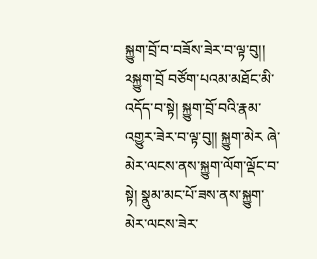སྐྱུག་བྲོ་བ་བཟོས་ཟེར་བ་ལྟ་བུ།། ༢སྐྱུག་བྲོ བཙོག་པའམ་མཐོང་མི་འདོད་བ་སྟེ། སྐྱུག་བྲོ་བའི་རྣམ་འགྱུར་ཟེར་བ་ལྟ་བུ།། སྐྱུག་མེར ཞེ་མེར་ལངས་ནས་སྐྱུག་ལོག་ལྡོང་བ་སྟེ། སྣུམ་མང་པོ་ཟས་ནས་སྐྱུག་མེར་ལངས་ཟེར་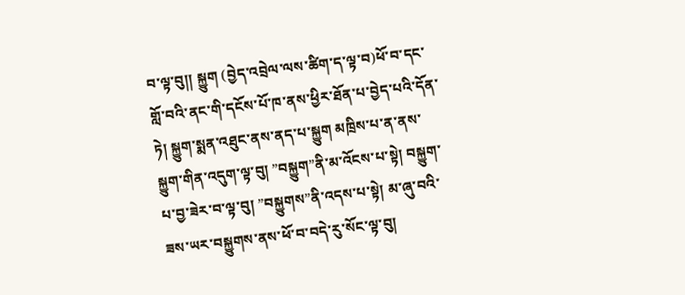བ་ལྟ་བུ།། སྐྱུག (བྱེད་འབྲེལ་ལས་ཚིག་ད་ལྟ་བ)ཕོ་བ་དང་གློ་བའི་ནང་གི་དངོས་པོ་ཁ་ནས་ཕྱིར་ཐོན་པ་བྱེད་པའི་དོན་ཏེ། སྐྱུག་སྨན་འཐུང་ནས་ནད་པ་སྐྱུག མཁྲིས་པ་ན་ནས་སྐྱུག་གིན་འདུག་ལྟ་བུ། ”བསྐྱུག”ནི་མ་འོངས་པ་སྟེ། བསྐྱུག་པ་བྱ་ཟེར་བ་ལྟ་བུ། ”བསྐྱུགས”ནི་འདས་པ་སྟེ། མ་ཞུ་བའི་ཟས་ཡར་བསྐྱུགས་ནས་ཕོ་བ་བདེ་རུ་སོང་ལྟ་བུ།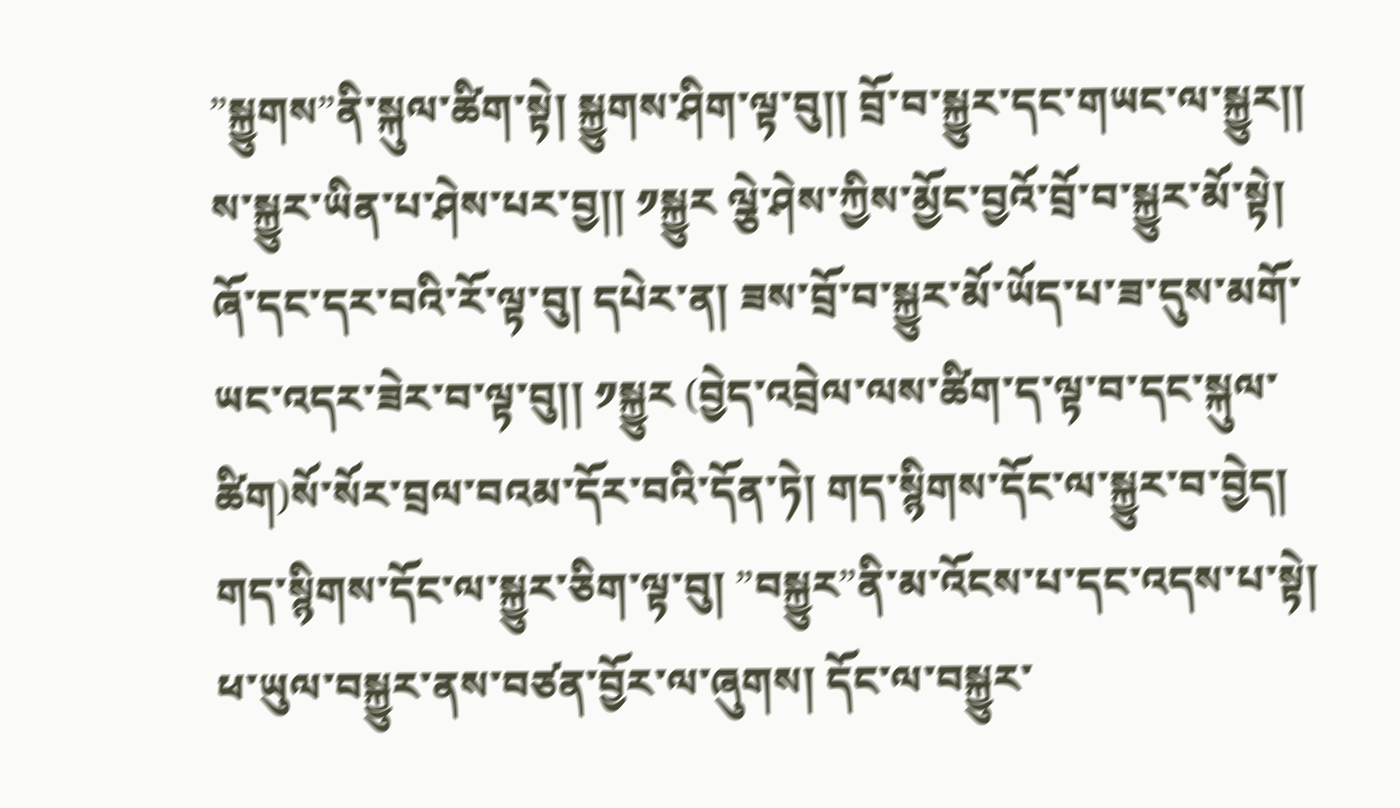”སྐྱུགས”ནི་སྐུལ་ཚིག་སྟེ། སྐྱུགས་ཤིག་ལྟ་བུ།། བྲོ་བ་སྐྱུར་དང་གཡང་ལ་སྐྱུར།། ས་སྐྱུར་ཡིན་པ་ཤེས་པར་བྱ།། ༡སྐྱུར ལྕེ་ཤེས་ཀྱིས་མྱོང་བྱའོ་བྲོ་བ་སྐྱུར་མོ་སྟེ། ཞོ་དང་དར་བའི་རོ་ལྟ་བུ། དཔེར་ན། ཟས་བྲོ་བ་སྐྱུར་མོ་ཡོད་པ་ཟ་དུས་མགོ་ཡང་འདར་ཟེར་བ་ལྟ་བུ།། ༡སྐྱུར (བྱེད་འབྲེལ་ལས་ཚིག་ད་ལྟ་བ་དང་སྐུལ་ཚིག)སོ་སོར་བྲལ་བའམ་དོར་བའི་དོན་ཏེ། གད་སྙིགས་དོང་ལ་སྐྱུར་བ་བྱེད། གད་སྙིགས་དོང་ལ་སྐྱུར་ཅིག་ལྟ་བུ། ”བསྐྱུར”ནི་མ་འོངས་པ་དང་འདས་པ་སྟེ། ཕ་ཡུལ་བསྐྱུར་ནས་བཙན་བྱོར་ལ་ཞུགས། དོང་ལ་བསྐྱུར་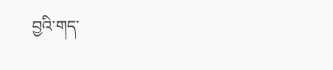བྱའི་གད་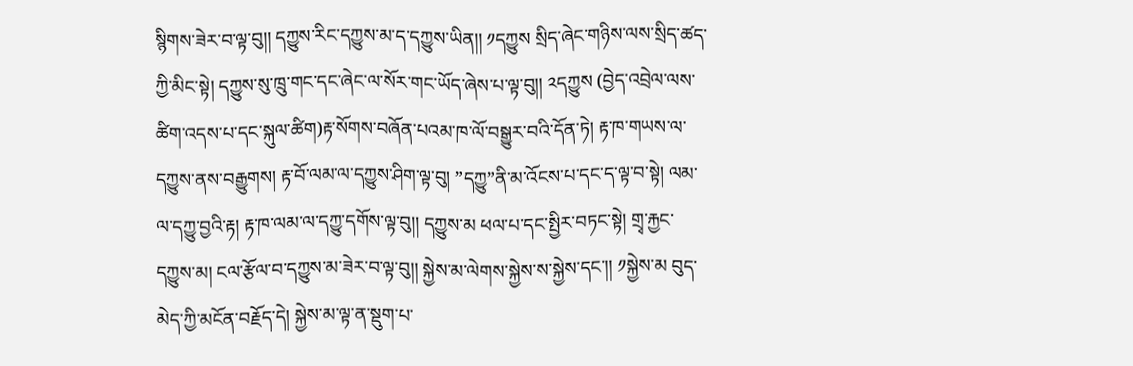སྙིགས་ཟེར་བ་ལྟ་བུ།། དཀྱུས་རིང་དཀྱུས་མ་ད་དཀྱུས་ཡིན།། ༡དཀྱུས སྲིད་ཞེང་གཉིས་ལས་སྲིད་ཚད་ཀྱི་མིང་སྟེ། དཀྱུས་སུ་ཁྲུ་གང་དང་ཞེང་ལ་སོར་གང་ཡོད་ཞེས་པ་ལྟ་བུ།། ༢དཀྱུས (བྱེད་འབྲེལ་ལས་ཚིག་འདས་པ་དང་སྐུལ་ཚིག)རྟ་སོགས་བཞོན་པའམ་ཁ་ལོ་བསྒྱུར་བའི་དོན་ཏེ། རྟ་ཁ་གཡས་ལ་དཀྱུས་ནས་བརྒྱུགས། རྟ་བོ་ལམ་ལ་དཀྱུས་ཤིག་ལྟ་བུ། ”དཀྱུ”ནི་མ་འོངས་པ་དང་ད་ལྟ་བ་སྟེ། ལམ་ལ་དཀྱུ་བྱའི་རྟ། རྟ་ཁ་ལམ་ལ་དཀྱུ་དགོས་ལྟ་བུ།། དཀྱུས་མ ཕལ་པ་དང་སྤྱིར་བཏང་སྟེ། གྲྭ་རྐྱང་དཀྱུས་མ། ངལ་རྩོལ་བ་དཀྱུས་མ་ཟེར་བ་ལྟ་བུ།། སྐྱེས་མ་ལེགས་སྐྱེས་ས་སྐྱེས་དང་།། ༡སྐྱེས་མ བུད་མེད་ཀྱི་མངོན་བརྗོད་དེ། སྐྱེས་མ་ལྟ་ན་སྡུག་པ་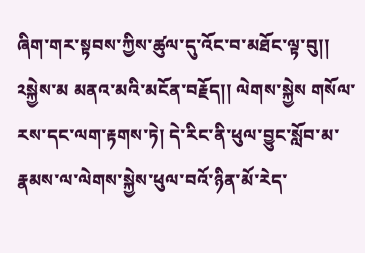ཞིག་གར་སྟབས་ཀྱིས་ཚུལ་དུ་འོང་བ་མཐོང་ལྟ་བུ།། ༢སྐྱེས་མ མནའ་མའི་མངོན་བརྗོད།། ལེགས་སྐྱེས གསོལ་རས་དང་ལག་རྟགས་ཏེ། དེ་རིང་ནི་ཕུལ་བྱུང་སློབ་མ་རྣམས་ལ་ལེགས་སྐྱེས་ཕུལ་བའོ་ཉིན་མོ་རེད་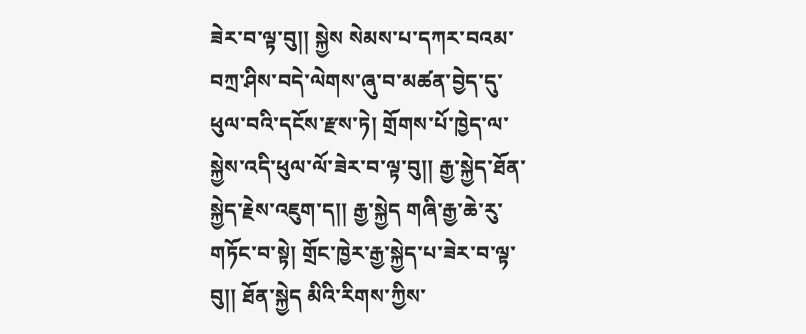ཟེར་བ་ལྟ་བུ།། སྐྱེས སེམས་པ་དཀར་བའམ་བཀྲ་ཤིས་བདེ་ལེགས་ཞུ་བ་མཚན་བྱེད་དུ་ཕུལ་བའི་དངོས་རྫས་ཏེ། གྲོགས་པོ་ཁྱེད་ལ་སྐྱེས་འདི་ཕུལ་ལོ་ཟེར་བ་ལྟ་བུ།། རྒྱ་སྐྱེད་ཐོན་སྐྱེད་རྗེས་འཇུག་ད།། རྒྱ་སྐྱེད གཞི་རྒྱ་ཆེ་རུ་གཏོང་བ་སྟེ། གྲོང་ཁྱེར་རྒྱ་སྐྱེད་པ་ཟེར་བ་ལྟ་བུ།། ཐོན་སྐྱེད མིའི་རིགས་ཀྱིས་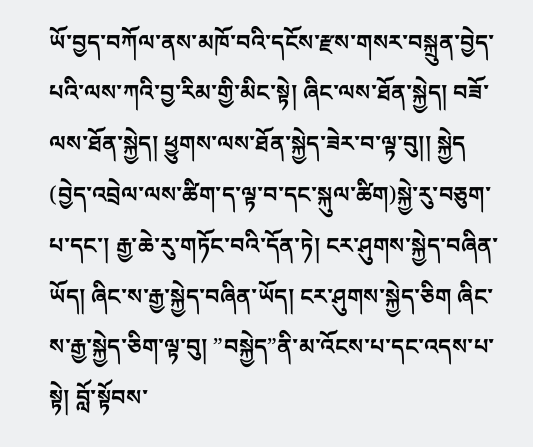ཡོ་བྱད་བཀོལ་ནས་མཁོ་བའི་དངོས་རྫས་གསར་བསྐྲུན་བྱེད་པའི་ལས་ཀའི་བྱ་རིམ་གྱི་མིང་སྟེ། ཞིང་ལས་ཐོན་སྐྱེད། བཟོ་ལས་ཐོན་སྐྱེད། ཕྱུགས་ལས་ཐོན་སྐྱེད་ཟེར་བ་ལྟ་བུ།། སྐྱེད (བྱེད་འབྲེལ་ལས་ཚིག་ད་ལྟ་བ་དང་སྐུལ་ཚིག)སྐྱེ་རུ་བཅུག་པ་དང་། རྒྱ་ཆེ་རུ་གཏོང་བའི་དོན་ཏེ། ངར་ཤུགས་སྐྱེད་བཞིན་ཡོད། ཞིང་ས་རྒྱ་སྐྱེད་བཞིན་ཡོད། ངར་ཤུགས་སྐྱེད་ཅིག ཞིང་ས་རྒྱ་སྐྱེད་ཅིག་ལྟ་བུ། ”བསྐྱེད”ནི་མ་འོངས་པ་དང་འདས་པ་སྟེ། བློ་སྟོབས་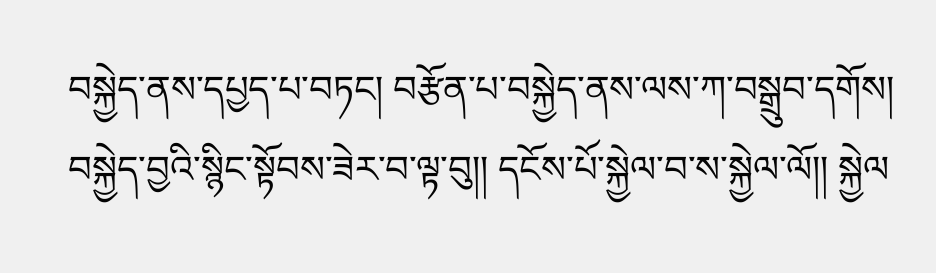བསྐྱེད་ནས་དཔྱད་པ་བཏང། བརྩོན་པ་བསྐྱེད་ནས་ལས་ཀ་བསྒྲུབ་དགོས། བསྐྱེད་བྱའི་སྙིང་སྟོབས་ཟེར་བ་ལྟ་བུ།། དངོས་པོ་སྐྱེལ་བ་ས་སྐྱེལ་ལོ།། སྐྱེལ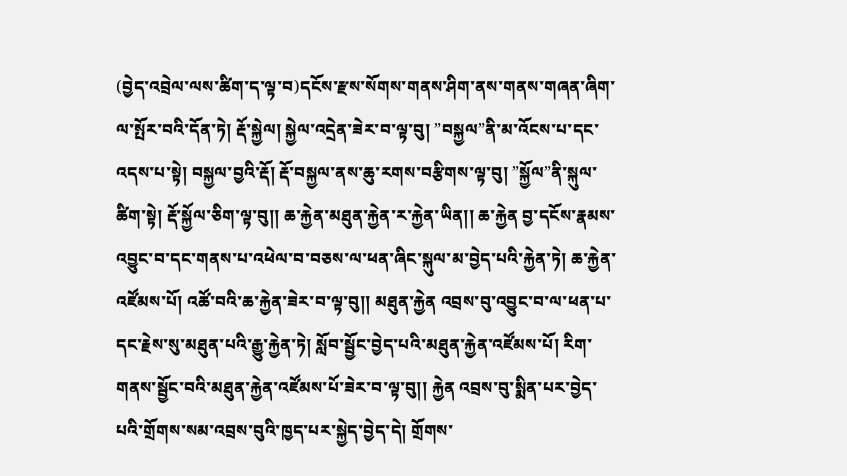(བྱེད་འབྲེལ་ལས་ཚིག་ད་ལྟ་བ)དངོས་རྫས་སོགས་གནས་ཤིག་ནས་གནས་གཞན་ཞིག་ལ་སྤོར་བའི་དོན་ཏེ། རྡོ་སྐྱེལ། སྐྱེལ་འདྲེན་ཟེར་བ་ལྟ་བུ། ”བསྐྱལ”ནི་མ་འོངས་པ་དང་འདས་པ་སྟེ། བསྐྱལ་བྱའི་རྡོ། རྡོ་བསྐྱལ་ནས་ཆུ་རགས་བརྩིགས་ལྟ་བུ། ”སྐྱོལ”ནི་སྐུལ་ཚིག་སྟེ། རྡོ་སྐྱོལ་ཅིག་ལྟ་བུ།། ཆ་རྐྱེན་མཐུན་རྐྱེན་ར་རྐྱེན་ཡིན།། ཆ་རྐྱེན བྱ་དངོས་རྣམས་འབྱུང་བ་དང་གནས་པ་འཕེལ་བ་བཅས་ལ་ཕན་ཞིང་སྐུལ་མ་བྱེད་པའི་རྐྱེན་ཏེ། ཆ་རྐྱེན་འཛོམས་པོ། འཚོ་བའི་ཆ་རྐྱེན་ཟེར་བ་ལྟ་བུ།། མཐུན་རྐྱེན འབྲས་བུ་འབྱུང་བ་ལ་ཕན་པ་དང་རྗེས་སུ་མཐུན་པའི་རྒྱུ་རྐྱེན་ཏེ། སློབ་སྦྱོང་བྱེད་པའི་མཐུན་རྐྱེན་འཛོམས་པོ། རིག་གནས་སྦྱོང་བའི་མཐུན་རྐྱེན་འཛོམས་པོ་ཟེར་བ་ལྟ་བུ།། རྐྱེན འབྲས་བུ་སྨིན་པར་བྱེད་པའི་གྲོགས་སམ་འབྲས་བུའི་ཁྱད་པར་སྐྱེད་བྱེད་དེ། གྲོགས་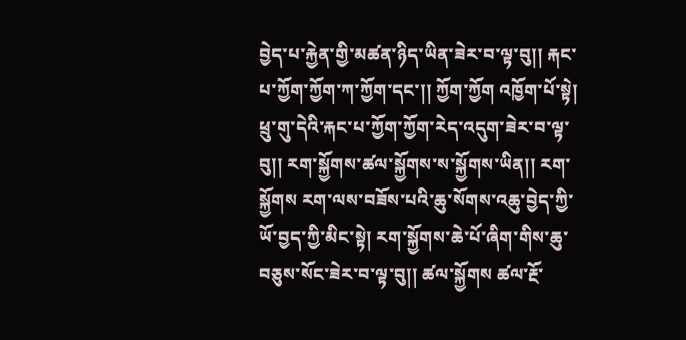བྱེད་པ་རྐྱེན་གྱི་མཚན་ཉིད་ཡིན་ཟེར་བ་ལྟ་བུ།། རྐང་པ་ཀྱོག་ཀྱོག་ཀ་ཀྱོག་དང་།། ཀྱོག་ཀྱོག འཁྱོག་པོ་སྟེ། ཕྲུ་གུ་དེའི་རྐང་པ་ཀྱོག་ཀྱོག་རེད་འདུག་ཟེར་བ་ལྟ་བུ།། རག་སྐྱོགས་ཚལ་སྐྱོགས་ས་སྐྱོགས་ཡིན།། རག་སྐྱོགས རག་ལས་བཟོས་པའི་ཆུ་སོགས་འཆུ་བྱེད་ཀྱི་ཡོ་བྱད་ཀྱི་མིང་སྟེ། རག་སྐྱོགས་ཆེ་པོ་ཞིག་གིས་ཆུ་བཅུས་སོང་ཟེར་བ་ལྟ་བུ།། ཚལ་སྐྱོགས ཚལ་རྔོ་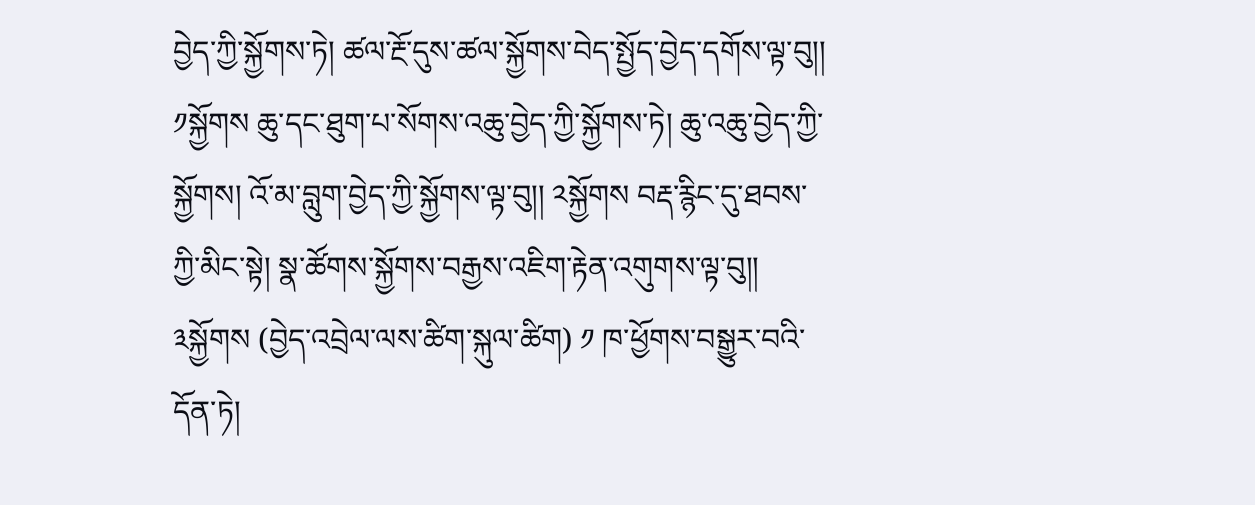བྱེད་ཀྱི་སྐྱོགས་ཏེ། ཚལ་རྔོ་དུས་ཚལ་སྐྱོགས་བེད་སྤྱོད་བྱེད་དགོས་ལྟ་བུ།། ༡སྐྱོགས ཆུ་དང་ཐུག་པ་སོགས་འཆུ་བྱེད་ཀྱི་སྐྱོགས་ཏེ། ཆུ་འཆུ་བྱེད་ཀྱི་སྐྱོགས། འོ་མ་བླུག་བྱེད་ཀྱི་སྐྱོགས་ལྟ་བུ།། ༢སྐྱོགས བརྡ་རྙིང་དུ་ཐབས་ཀྱི་མིང་སྟེ། སྣ་ཚོགས་སྐྱོགས་བརྒྱས་འཇིག་རྟེན་འགུགས་ལྟ་བུ།། ༣སྐྱོགས (བྱེད་འབྲེལ་ལས་ཚིག་སྐུལ་ཚིག) ༡ ཁ་ཕྱོགས་བསྒྱུར་བའི་དོན་ཏེ།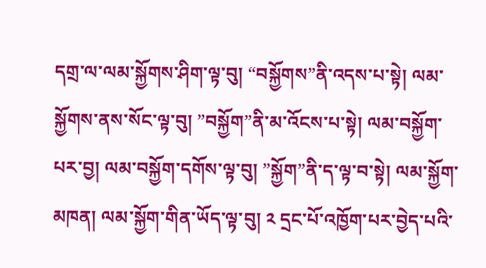དགྲ་ལ་ལམ་སྐྱོགས་ཤིག་ལྟ་བུ། “བསྐྱོགས”ནི་འདས་པ་སྟེ། ལམ་སྐྱོགས་ནས་སོང་ལྟ་བུ། ”བསྐྱོག”ནི་མ་འོངས་པ་སྟེ། ལམ་བསྐྱོག་པར་བྱ། ལམ་བསྐྱོག་དགོས་ལྟ་བུ། ”སྐྱོག”ནི་ད་ལྟ་བ་སྟེ། ལམ་སྐྱོག་མཁན། ལམ་སྐྱོག་གིན་ཡོད་ལྟ་བུ། ༢ དྲང་པོ་འཁྱོག་པར་བྱེད་པའི་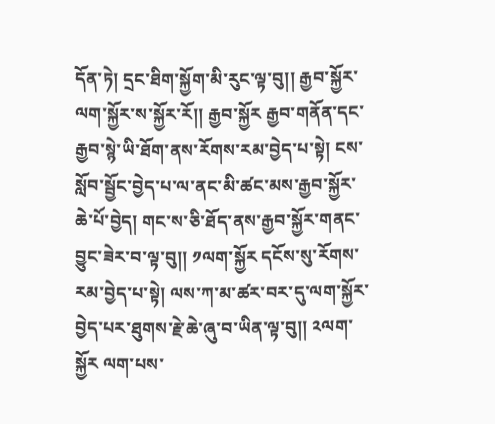དོན་ཏེ། དྲང་ཐིག་སྐྱོག་མི་རུང་ལྟ་བུ།། རྒྱབ་སྐྱོར་ལག་སྐྱོར་ས་སྐྱོར་རོ།། རྒྱབ་སྐྱོར རྒྱབ་གནོན་དང་རྒྱབ་སྙེ་ཡི་ཐོག་ནས་རོགས་རམ་བྱེད་པ་སྟེ། ངས་སློབ་སྦྱོང་བྱེད་པ་ལ་ནང་མི་ཚང་མས་རྒྱབ་སྐྱོར་ཆེ་པོ་བྱེད། གང་ས་ཅི་ཐོད་ནས་རྒྱབ་སྐྱོར་གནང་བྱུང་ཟེར་བ་ལྟ་བུ།། ༡ལག་སྐྱོར དངོས་སུ་རོགས་རམ་བྱེད་པ་སྟེ། ལས་ཀ་མ་ཚར་བར་དུ་ལག་སྐྱོར་བྱེད་པར་ཐུགས་རྗེ་ཆེ་ཞུ་བ་ཡིན་ལྟ་བུ།། ༢ལག་སྐྱོར ལག་པས་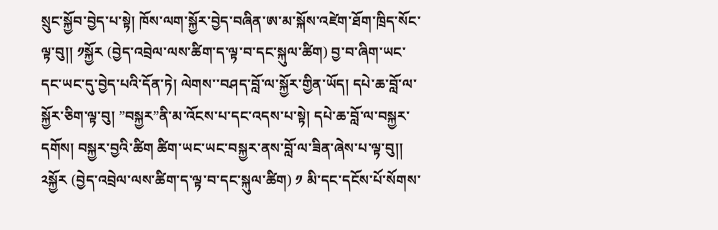སྲུང་སྐྱོབ་བྱེད་པ་སྟེ། ཁོས་ལག་སྐྱོར་བྱེད་བཞིན་ཨ་མ་སྐོས་འཛེག་ཐོག་ཁྲིད་སོང་ལྟ་བུ།། ༡སྐྱོར (བྱེད་འབྲེལ་ལས་ཚིག་ད་ལྟ་བ་དང་སྐུལ་ཚིག) བྱ་བ་ཞིག་ཡང་དང་ཡང་དུ་བྱེད་པའི་དོན་ཏེ། ལེགས་་བཤད་བློ་ལ་སྐྱོར་གྱིན་ཡོད། དཔེ་ཆ་བློ་ལ་སྐྱོར་ཅིག་ལྟ་བུ། ”བསྐྱར”ནི་མ་འོངས་པ་དང་འདས་པ་སྟེ། དཔེ་ཆ་བློ་ལ་བསྐྱར་དགོས། བསྐྱར་བྱའི་ཚིག ཚིག་ཡང་ཡང་བསྐྱར་ནས་བློ་ལ་ཟིན་ཞེས་པ་ལྟ་བུ།། ༢སྐྱོར (བྱེད་འབྲེལ་ལས་ཚིག་ད་ལྟ་བ་དང་སྐུལ་ཚིག) ༡ མི་དང་དངོས་པོ་སོགས་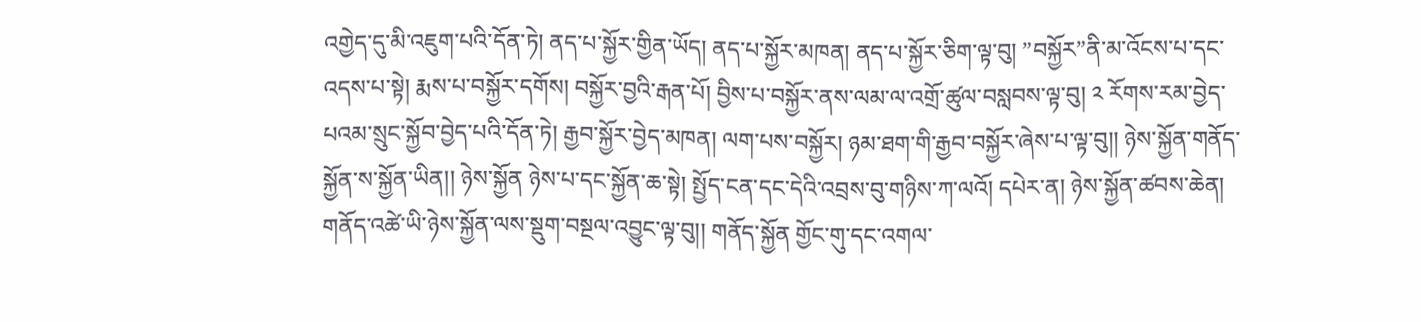འགྱེད་དུ་མི་འཇུག་པའི་དོན་ཏེ། ནད་པ་སྐྱོར་གྱིན་ཡོད། ནད་པ་སྐྱོར་མཁན། ནད་པ་སྐྱོར་ཅིག་ལྟ་བུ། ”བསྐྱོར”ནི་མ་འོངས་པ་དང་འདས་པ་སྟེ། རྨས་པ་བསྐྱོར་དགོས། བསྐྱོར་བྱའི་རྒན་པོ། བྱིས་པ་བསྐྱོར་ནས་ལམ་ལ་འགྲོ་ཚུལ་བསླབས་ལྟ་བུ། ༢ རོགས་རམ་བྱེད་པའམ་སྲུང་སྐྱོབ་བྱེད་པའི་དོན་ཏེ། རྒྱབ་སྐྱོར་བྱེད་མཁན། ལག་པས་བསྐྱོར། ཉམ་ཐག་གི་རྒྱབ་བསྐྱོར་ཞེས་པ་ལྟ་བུ།། ཉེས་སྐྱོན་གནོད་སྐྱོན་ས་སྐྱོན་ཡིན།། ཉེས་སྐྱོན ཉེས་པ་དང་སྐྱོན་ཆ་སྟེ། སྤྱོད་ངན་དང་དེའི་འབྲས་བུ་གཉིས་ཀ་ལའོ། དཔེར་ན། ཉེས་སྐྱོན་ཚབས་ཆེན། གནོད་འཚེ་ཡི་ཉེས་སྐྱོན་ལས་སྡུག་བསྔལ་འབྱུང་ལྟ་བུ།། གནོད་སྐྱོན གྱོང་གུ་དང་འགལ་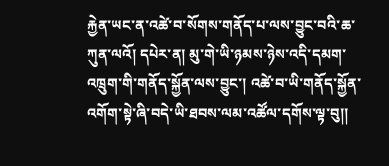རྐྱེན་ཡང་ན་འཚེ་བ་སོགས་གནོད་པ་ལས་བྱུང་བའི་ཆ་ཀུན་ལའོ། དཔེར་ན། མུ་གེ་ཡི་ཉམས་ཉེས་འདི་དམག་འཁྲུག་གི་གནོད་སྐྱོན་ལས་བྱུང་། འཚེ་བ་ཡི་གནོད་སྐྱོན་འགོག་སྟེ་ཞི་བདེ་ཡི་ཐབས་ལམ་འཚོལ་དགོས་ལྟ་བུ།།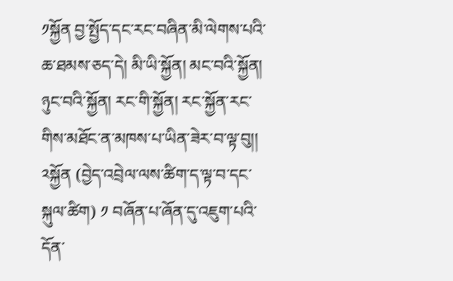༡སྐྱོན བྱ་སྤྱོད་དང་རང་བཞིན་མི་ལེགས་པའི་ཆ་ཐམས་ཅད་དེ། མི་ཡི་སྐྱོན། མང་བའི་སྐྱོན། ཉུང་བའི་སྐྱོན། རང་གི་སྐྱོན། རང་སྐྱོན་རང་གིས་མཐོང་ན་མཁས་པ་ཡིན་ཟེར་བ་ལྟ་བུ།། ༢སྐྱོན (བྱེད་འབྲེལ་ལས་ཚིག་ད་ལྟ་བ་དང་སྐུལ་ཚིག) ༡ བཞོན་པ་ཞོན་དུ་འཇུག་པའི་དོན་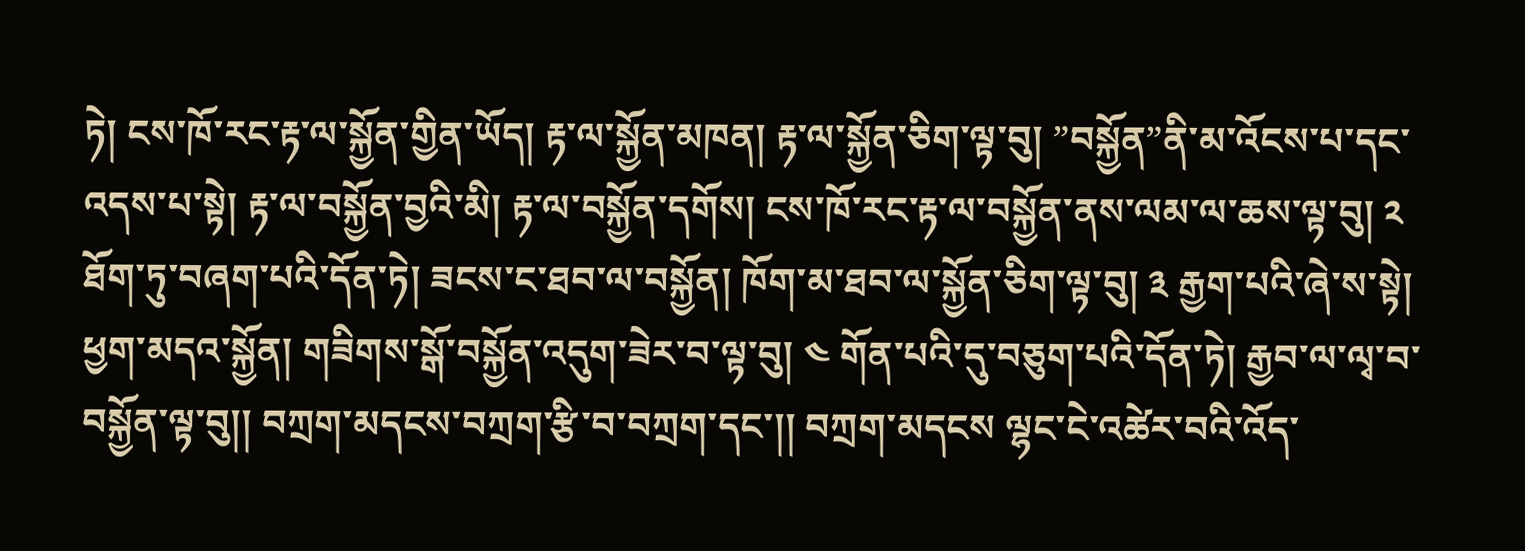ཏེ། ངས་ཁོ་རང་རྟ་ལ་སྐྱོན་གྱིན་ཡོད། རྟ་ལ་སྐྱོན་མཁན། རྟ་ལ་སྐྱོན་ཅིག་ལྟ་བུ། ”བསྐྱོན”ནི་མ་འོངས་པ་དང་འདས་པ་སྟེ། རྟ་ལ་བསྐྱོན་བྱའི་མི། རྟ་ལ་བསྐྱོན་དགོས། ངས་ཁོ་རང་རྟ་ལ་བསྐྱོན་ནས་ལམ་ལ་ཆས་ལྟ་བུ། ༢ ཐོག་ཏུ་བཞག་པའི་དོན་ཏེ། ཟངས་ང་ཐབ་ལ་བསྐྱོན། ཁོག་མ་ཐབ་ལ་སྐྱོན་ཅིག་ལྟ་བུ། ༣ རྒྱག་པའི་ཞེ་ས་སྟེ། ཕྱག་མདའ་སྐྱོན། གཟིགས་སྒོ་བསྐྱོན་འདུག་ཟེར་བ་ལྟ་བུ། ༤ གོན་པའི་དུ་བཅུག་པའི་དོན་ཏེ། རྒྱབ་ལ་ལྭ་བ་བསྐྱོན་ལྟ་བུ།། བཀྲག་མདངས་བཀྲག་རྩི་བ་བཀྲག་དང་།། བཀྲག་མདངས ལྷང་ངེ་འཚེར་བའི་འོད་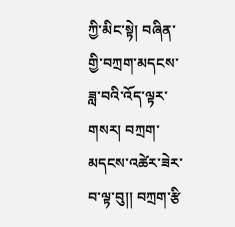ཀྱི་མིང་སྟེ། བཞིན་གྱི་བཀྲག་མདངས་ཟླ་བའི་འོད་ལྟར་གསར། བཀྲག་མདངས་འཚེར་ཟེར་བ་ལྟ་བུ།། བཀྲག་རྩི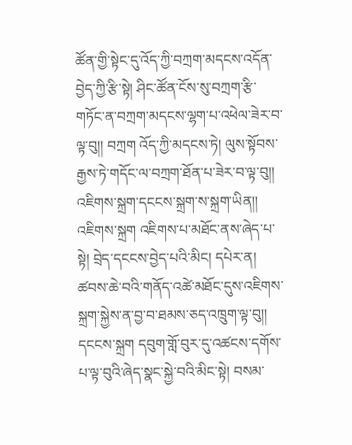ཚོན་གྱི་སྟེང་དུ་འོད་ཀྱི་བཀྲག་མདངས་འདོན་བྱེད་ཀྱི་རྩི་སྟེ། ཤིང་ཚོན་ངོས་སུ་བཀྲག་རྩི་གཏོང་ན་བཀྲག་མདངས་ལྷག་པ་འཕེལ་ཟེར་བ་ལྟ་བུ།། བཀྲག འོད་ཀྱི་མདངས་ཏེ། ལུས་སྟོབས་རྒྱས་ཏེ་གདོང་ལ་བཀྲག་ཐོན་པ་ཟེར་བ་ལྟ་བུ།། འཇིགས་སྐྲག་དངངས་སྐྲག་ས་སྐྲག་ཡིན།། འཇིགས་སྐྲག འཇིགས་པ་མཐོང་ནས་ཞེད་པ་སྟེ། བྲེད་དངངས་བྱེད་པའི་མིང། དཔེར་ན། ཚབས་ཆེ་བའི་གནོད་འཚེ་མཐོང་དུས་འཇིགས་སྐྲག་སྐྱེས་ན་བྱ་བ་ཐམས་ཅད་འཁྲུག་ལྟ་བུ།། དངངས་སྐྲག དབུག་གློ་བུར་དུ་འཚངས་དགོས་པ་ལྟ་བུའི་ཞེད་སྣང་སྐྱེ་བའི་མིང་སྟེ། བསམ་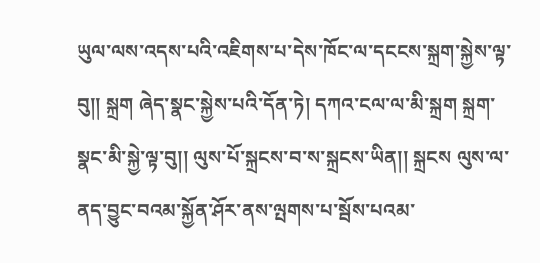ཡུལ་ལས་འདས་པའི་འཇིགས་པ་དེས་ཁོང་ལ་དངངས་སྐྲག་སྐྱེས་ལྟ་བུ།། སྐྲག ཞེད་སྣང་སྐྱེས་པའི་དོན་ཏེ། དཀའ་ངལ་ལ་མི་སྐྲག སྐྲག་སྣང་མི་སྐྱེ་ལྟ་བུ།། ལུས་པོ་སྐྲངས་བ་ས་སྐྲངས་ཡིན།། སྐྲངས ལུས་ལ་ནད་བྱུང་བའམ་སྐྱོན་ཤོར་ནས་ལྤགས་པ་སྦོས་པའམ་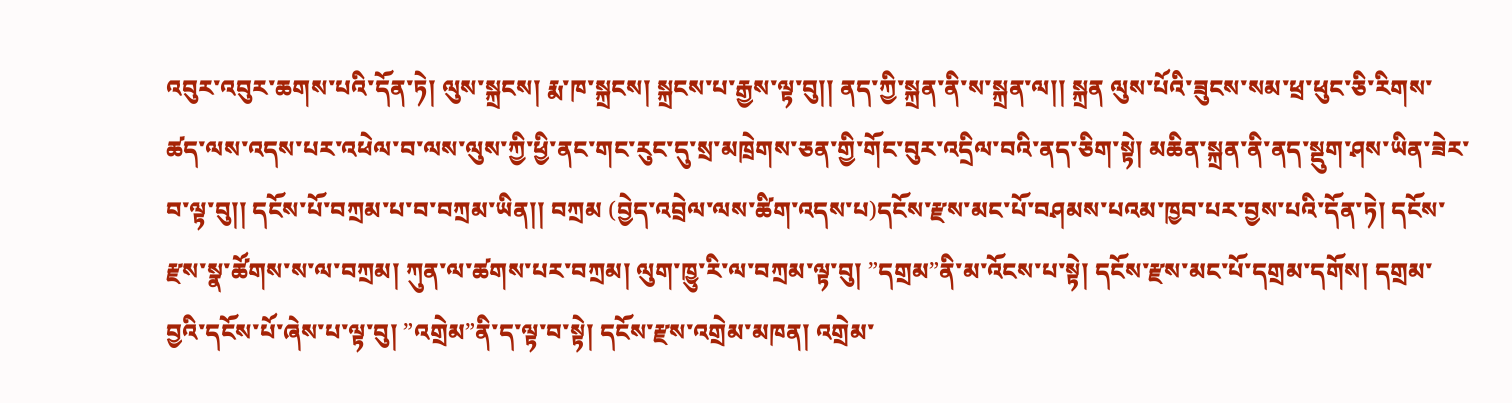འབུར་འབུར་ཆགས་པའི་དོན་ཏེ། ལུས་སྐྲངས། རྨ་ཁ་སྐྲངས། སྐྲངས་པ་རྒྱས་ལྟ་བུ།། ནད་ཀྱི་སྐྲན་ནི་ས་སྐྲན་ལ།། སྐྲན ལུས་པོའི་ཟུངས་སམ་ཕྲ་ཕུང་ཅི་རིགས་ཚད་ལས་འདས་པར་འཕེལ་བ་ལས་ལུས་ཀྱི་ཕྱི་ནང་གང་རུང་དུ་སྲ་མཁྲེགས་ཅན་གྱི་གོང་བུར་འདྲིལ་བའི་ནད་ཅིག་སྟེ། མཆིན་སྐྲན་ནི་ནད་སྡུག་ཤས་ཡིན་ཟེར་བ་ལྟ་བུ།། དངོས་པོ་བཀྲམ་པ་བ་བཀྲམ་ཡིན།། བཀྲམ (བྱེད་འབྲེལ་ལས་ཚིག་འདས་པ)དངོས་རྫས་མང་པོ་བཤམས་པའམ་ཁྱབ་པར་བྱས་པའི་དོན་ཏེ། དངོས་རྫས་སྣ་ཚོགས་ས་ལ་བཀྲམ། ཀུན་ལ་ཚགས་པར་བཀྲམ། ལུག་ཁྱུ་རི་ལ་བཀྲམ་ལྟ་བུ། ”དགྲམ”ནི་མ་འོངས་པ་སྟེ། དངོས་རྫས་མང་པོ་དགྲམ་དགོས། དགྲམ་བྱའི་དངོས་པོ་ཞེས་པ་ལྟ་བུ། ”འགྲེམ”ནི་ད་ལྟ་བ་སྟེ། དངོས་རྫས་འགྲེམ་མཁན། འགྲེམ་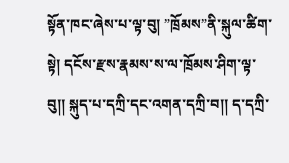སྟོན་ཁང་ཞེས་པ་ལྟ་བུ། ”ཁྲོམས”ནི་སྐུལ་ཚིག་སྟེ། དངོས་རྫས་རྣམས་ས་ལ་ཁྲོམས་ཤིག་ལྟ་བུ།། སྐུད་པ་དཀྲི་དང་འགན་དཀྲི་བ།། ད་དཀྲི་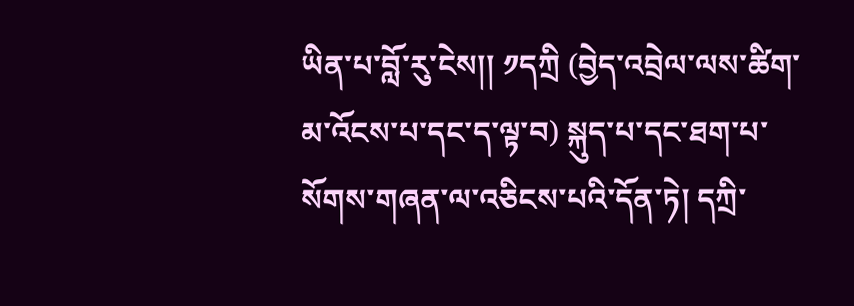ཡིན་པ་བློ་རུ་ངེས།། ༡དཀྲི (བྱེད་འབྲེལ་ལས་ཚིག་མ་འོངས་པ་དང་ད་ལྟ་བ) སྐུད་པ་དང་ཐག་པ་སོགས་གཞན་ལ་འཅིངས་པའི་དོན་ཏེ། དཀྲི་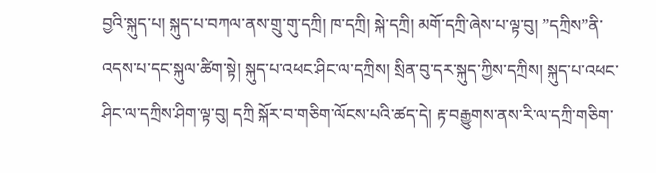བྱའི་སྐུད་པ། སྐུད་པ་བཀལ་ནས་གྲུ་གུ་དཀྲི། ཁ་དཀྲི། སྐེ་དཀྲི། མགོ་དཀྲི་ཞེས་པ་ལྟ་བུ། ”དཀྲིས”ནི་འདས་པ་དང་སྐུལ་ཚིག་སྟེ། སྐུད་པ་འཕང་ཤིང་ལ་དཀྲིས། སྲིན་བུ་དར་སྐུད་ཀྱིས་དཀྲིས། སྐུད་པ་འཕང་ཤིང་ལ་དཀྲིས་ཤིག་ལྟ་བུ། དཀྲི སྐོར་བ་གཅིག་ལོངས་པའི་ཚད་དེ། རྟ་བརྒྱུགས་ནས་རི་ལ་དཀྲི་གཅིག་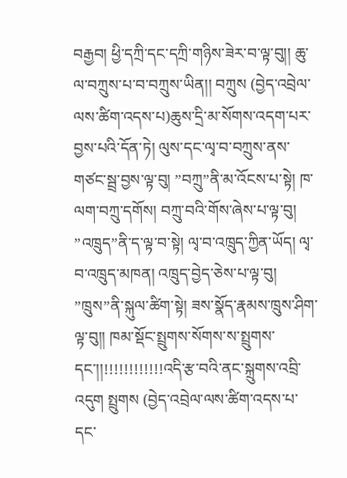བརྒྱབ། ཕྱི་དཀྲི་དང་དཀྲི་གཉིས་ཟེར་བ་ལྟ་བུ།། ཆུ་ལ་བཀྲུས་པ་བ་བཀྲུས་ཡིན།། བཀྲུས (བྱེད་འབྲེལ་ལས་ཚིག་འདས་པ)ཆུས་དྲི་མ་སོགས་འདག་པར་བྱས་པའི་དོན་ཏེ། ལུས་དང་ལྭ་བ་བཀྲུས་ནས་གཙང་སྦྲ་བྱས་ལྟ་བུ། ”བཀྲུ”ནི་མ་འོངས་པ་སྟེ། ཁ་ལག་བཀྲུ་དགོས། བཀྲུ་བའི་གོས་ཞེས་པ་ལྟ་བུ། ”འཁྲུད”ནི་ད་ལྟ་བ་སྟེ། ལྭ་བ་འཁྲུད་ཀྱིན་ཡོད། ལྭ་བ་འཁྲུད་མཁན། འཁྲུད་བྱེད་ཅེས་པ་ལྟ་བུ། ”ཁྲུས”ནི་སྐུལ་ཚིག་སྟེ། ཟས་སྣོད་རྣམས་ཁྲུས་ཤིག་ལྟ་བུ།། ཁམ་སྡོང་སྤྲུགས་སོགས་ས་སྤྲུགས་དང་།།!!!!!!!!!!!!འདི་རྩ་བའི་ནང་སྐྲུགས་འབྲི་འདུག སྤྲུགས (བྱེད་འབྲེལ་ལས་ཚིག་འདས་པ་དང་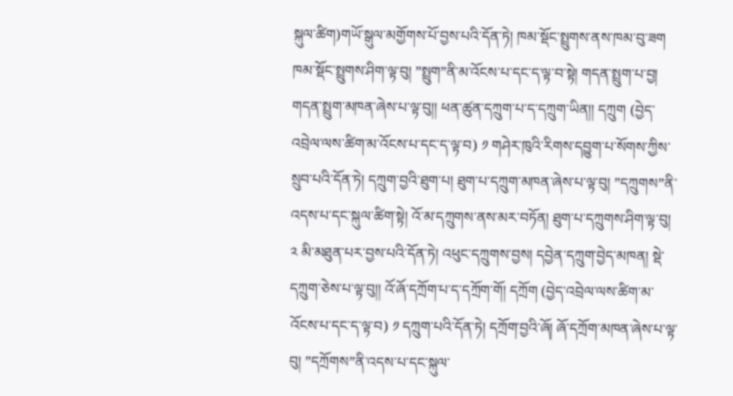སྐུལ་ཚིག)གཡོ་སྒུལ་མགྱོགས་པོ་བྱས་པའི་དོན་ཏེ། ཁམ་སྡོང་སྤྲུགས་ནས་ཁམ་བུ་ཟག ཁམ་སྡོང་སྤྲུགས་ཤིག་ལྟ་བུ། ”སྤྲུག”ནི་མ་འོངས་པ་དང་ད་ལྟ་བ་སྟེ། གདན་སྤྲུག་པ་བྱ། གདན་སྤྲུག་མཁན་ཞེས་པ་ལྟ་བུ།། ཕན་ཚུན་དཀྲུག་པ་ད་དཀྲུག་ཡིན།། དཀྲུག (བྱེད་འབྲེལ་ལས་ཚིག་མ་འོངས་པ་དང་ད་ལྟ་བ) ༡ གཤེར་ཁུའི་རིགས་དབྱུག་པ་སོགས་ཀྱིས་སྲུབ་པའི་དོན་ཏེ། དཀྲུག་བྱའི་ཐུག་པ། ཐུག་པ་དཀྲུག་མཁན་ཞེས་པ་ལྟ་བུ། ”དཀྲུགས”ནི་འདས་པ་དང་སྐུལ་ཚིག་སྟེ། འོ་མ་དཀྲུགས་ནས་མར་བཏོན། ཐུག་པ་དཀྲུགས་ཤིག་ལྟ་བུ། ༢ མི་མཐུན་པར་བྱས་པའི་དོན་ཏེ། འཕུང་དཀྲུགས་བྱས། དབྱེན་དཀྲུག་བྱེད་མཁན། སྡེ་དཀྲུག་ཅེས་པ་ལྟ་བུ།། འོ་ཞོ་དཀྲོག་པ་ད་དཀྲོག་གོ། དཀྲོག (བྱེད་འབྲེལ་ལས་ཚིག་མ་འོངས་པ་དང་ད་ལྟ་བ) ༡ དཀྲུག་པའི་དོན་ཏེ། དཀྲོག་བྱའི་ཞོ། ཞོ་དཀྲོག་མཁན་ཞེས་པ་ལྟ་བུ། ”དཀྲོགས”ནི་འདས་པ་དང་སྐུལ་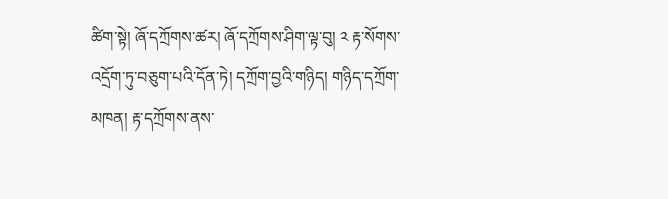ཚིག་སྟེ། ཞོ་དཀྲོགས་ཚར། ཞོ་དཀྲོགས་ཤིག་ལྟ་བུ། ༢ རྟ་སོགས་འདྲོག་ཏུ་བཅུག་པའི་དོན་ཏེ། དཀྲོག་བྱའི་གཉིད། གཉིད་དཀྲོག་མཁན། རྟ་དཀྲོགས་ནས་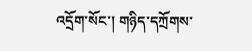འདྲོག་སོང་། གཉིད་དཀྲོགས་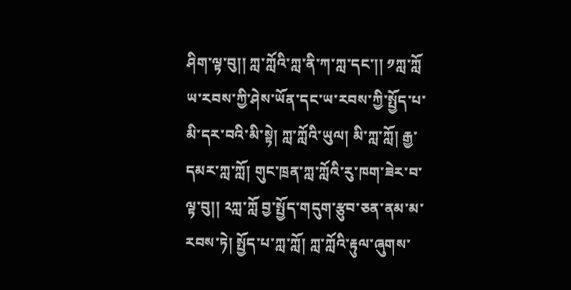ཤིག་ལྟ་བུ།། ཀླ་ཀློའི་ཀླ་ནི་ཀ་ཀླ་དང་།། ༡ཀླ་ཀློ ཡ་རབས་ཀྱི་ཤེས་ཡོན་དང་ཡ་རབས་ཀྱི་སྤྱོད་པ་མི་དར་བའི་མི་སྟེ། ཀླ་ཀློའི་ཡུལ། མི་ཀླ་ཀློ། རྒྱ་དམར་ཀླ་ཀློ། གུང་ཁྲན་ཀླ་ཀློའི་རུ་ཁག་ཟེར་བ་ལྟ་བུ།། ༢ཀླ་ཀློ བྱ་སྤྱོད་གདུག་རྩུབ་ཅན་ནམ་མ་རབས་ཏེ། སྤྱོད་པ་ཀླ་ཀློ། ཀླ་ཀློའི་རྟུལ་ཞུགས་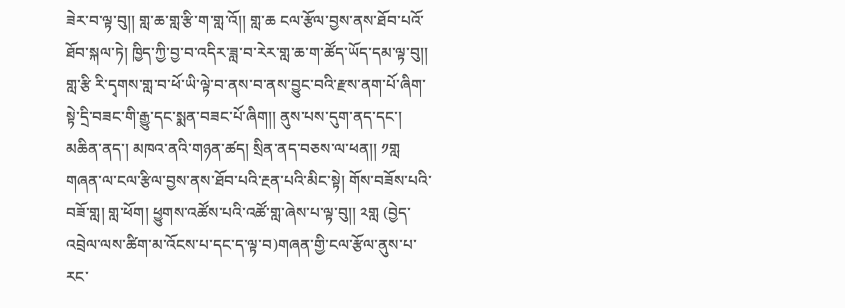ཟེར་བ་ལྟ་བུ།། གླ་ཆ་གླ་རྩི་ག་གླ་འོ།། གླ་ཆ ངལ་རྩོལ་བྱས་ནས་ཐོབ་པའོ་ཐོབ་སྐལ་ཏེ། ཁྱིད་ཀྱི་བྱ་བ་འདིར་ཟླ་བ་རེར་གླ་ཆ་ག་ཚོད་ཡོད་དམ་ལྟ་བུ།། གླ་རྩི རི་དྭགས་གླ་བ་ཕོ་ཡི་ལྟེ་བ་ནས་བ་ནས་བྱུང་བའི་རྫས་ནག་པོ་ཞིག་སྟེ་དྲི་བཟང་གི་རྒྱུ་དང་སྨན་བཟང་པོ་ཞིག།། ནུས་པས་དུག་ནད་དང་། མཆིན་ནད་། མཁའ་ནའི་གཉན་ཚད། སྲིན་ནད་བཅས་ལ་ཕན།། ༡གླ གཞན་ལ་ངལ་རྩིལ་བྱས་ནས་ཐོབ་པའི་རྔན་པའི་མིང་སྟེ། གོས་བཟོས་པའི་བཟོ་གླ། གླ་ཕོག། ཕྱུགས་འཚོས་པའི་འཚོ་གླ་ཞེས་པ་ལྟ་བུ།། ༢གླ (བྱེད་འབྲེལ་ལས་ཚིག་མ་འོངས་པ་དང་ད་ལྟ་བ)གཞན་གྱི་ངལ་རྩོལ་ནུས་པ་རང་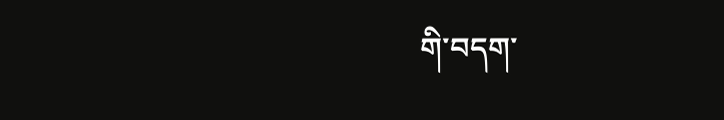གི་བདག་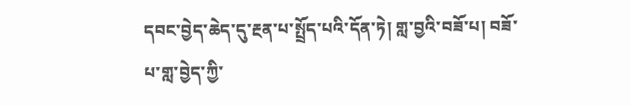དབང་བྱེད་ཆེད་དུ་རྔན་པ་སྤྲོད་པའི་དོན་ཏེ། གླ་བྱའི་བཟོ་པ། བཟོ་པ་གླ་བྱེད་ཀྱི་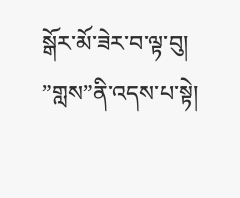སྒོར་མོ་ཟེར་བ་ལྟ་བུ། ”གླས”ནི་འདས་པ་སྟེ།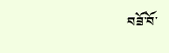བཟོ་བོ་